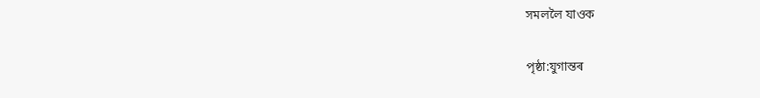সমললৈ যাওক

পৃষ্ঠা:যুগান্তৰ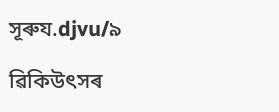সূৰুয.djvu/৯

ৱিকিউৎসৰ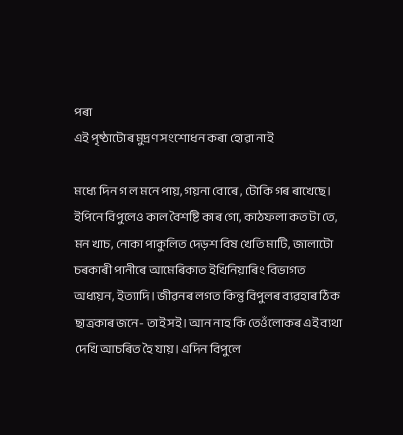পৰা
এই পৃষ্ঠাটোৰ মুদ্ৰণ সংশোধন কৰা হোৱা নাই

মধ্যে দিন গ ল মনে পায়, গয়না বোৰে , টোকি গৰ ৰাখেছে। ইপিনে বিপুলেও কাল বৈশষ্টি কাৰ গো, কাঠফলা কত টা তে, মন খাচ, নোকা পাকুলিত দেড়শ বিষ খেতি মাটি, জালাটো চৰকাৰী পানীৰে আমেৰিকাত ইখিনিয়াৰিং বিভাগত অধ্যয়ন, ইত্যাদি। জীৱনৰ লগত কিন্তু বিপুলৰ ব্যৱহাৰ ঠিক ছাত্ৰকাৰ জনে- তাই সই। আন নাহ কি তেওঁলোকৰ এই ব্যথা দেখি আচৰিত হৈ যায়। এদিন বিপুলে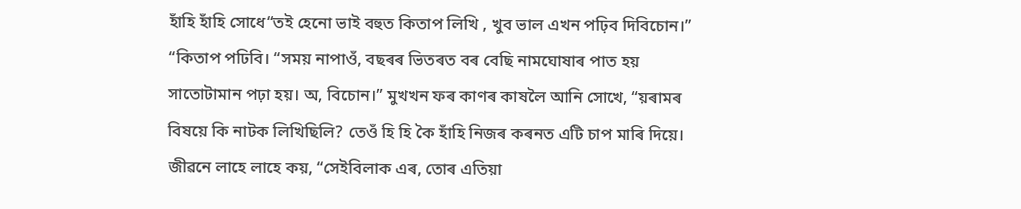হাঁহি হাঁহি সোধে“তই হেনো ভাই বহুত কিতাপ লিখি , খুব ভাল এখন পঢ়িব দিবিচোন।” “কিতাপ পঢিবি। “সময় নাপাওঁ, বছৰৰ ভিতৰত বৰ বেছি নামঘোষাৰ পাত হয় সাতোটামান পঢ়া হয়। অ, বিচোন।” মুখখন ফৰ কাণৰ কাষলৈ আনি সোখে, “য়ৰামৰ বিষয়ে কি নাটক লিখিছিলি? তেওঁ হি হি কৈ হাঁহি নিজৰ কৰনত এটি চাপ মাৰি দিয়ে। জীৱনে লাহে লাহে কয়, “সেইবিলাক এৰ, তোৰ এতিয়া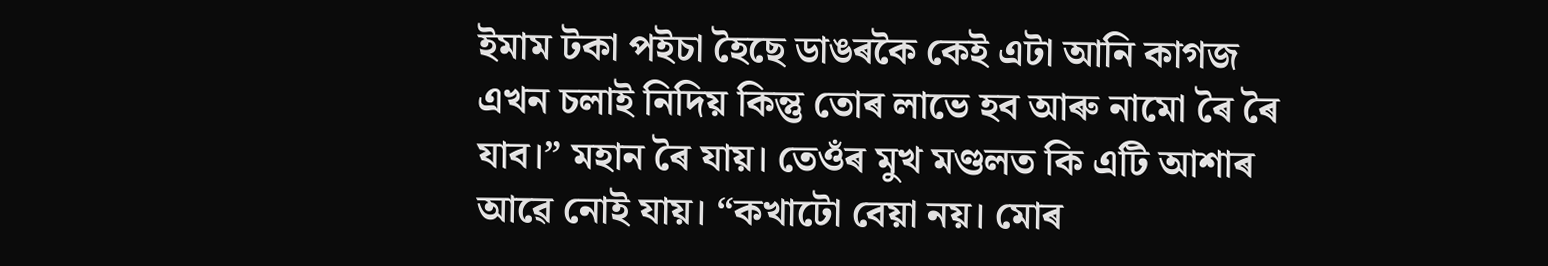ইমাম টকা পইচা হৈছে ডাঙৰকৈ কেই এটা আনি কাগজ এখন চলাই নিদিয় কিন্তু তোৰ লাভে হব আৰু নামো ৰৈ ৰৈ যাব।” মহান ৰৈ যায়। তেওঁৰ মুখ মণ্ডলত কি এটি আশাৰ আৱে নোই যায়। “কখাটো বেয়া নয়। মোৰ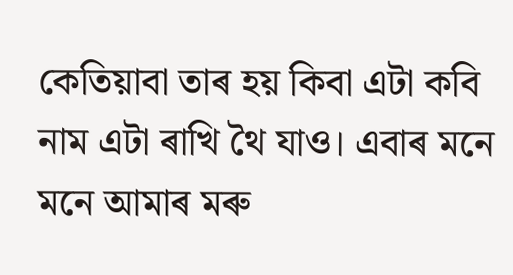কেতিয়াবা তাৰ হয় কিবা এটা কবি নাম এটা ৰাখি থৈ যাও। এবাৰ মনে মনে আমাৰ মৰু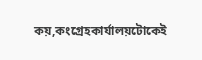কয়,কংগ্ৰেহকাৰ্যালয়টোকেই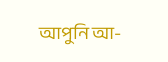আপুনি আ-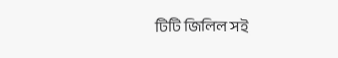টিটি জিলিল সই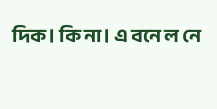দিক। কি না। এ বনে ল নে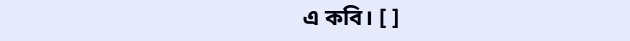এ কবি। [ ]